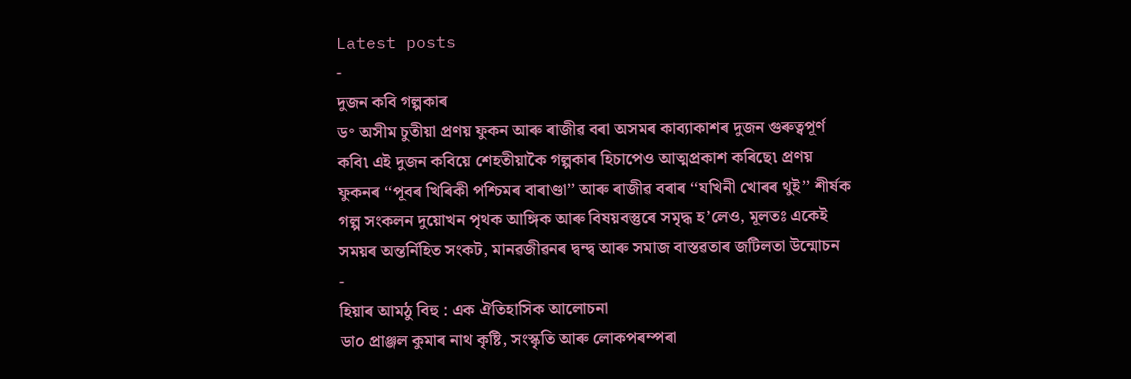Latest posts
-
দুজন কবি গল্পকাৰ
ড॰ অসীম চুতীয়া প্ৰণয় ফুকন আৰু ৰাজীৱ বৰা অসমৰ কাব্যাকাশৰ দুজন গুৰুত্বপূৰ্ণ কবি৷ এই দুজন কবিয়ে শেহতীয়াকৈ গল্পকাৰ হিচাপেও আত্মপ্ৰকাশ কৰিছে৷ প্ৰণয় ফুকনৰ ‘‘পূবৰ খিৰিকী পশ্চিমৰ বাৰাণ্ডা’’ আৰু ৰাজীৱ বৰাৰ ‘‘যখিনী খোৰৰ থুই’’ শীৰ্ষক গল্প সংকলন দুয়োখন পৃথক আঙ্গিক আৰু বিষয়বস্তুৰে সমৃদ্ধ হ’লেও, মূলতঃ একেই সময়ৰ অন্তৰ্নিহিত সংকট, মানৱজীৱনৰ দ্বন্দ্ব আৰু সমাজ বাস্তৱতাৰ জটিলতা উন্মোচন
-
হিয়াৰ আমঠু বিহু : এক ঐতিহাসিক আলোচনা
ডা০ প্ৰাঞ্জল কুমাৰ নাথ কৃষ্টি, সংস্কৃতি আৰু লোকপৰম্পৰা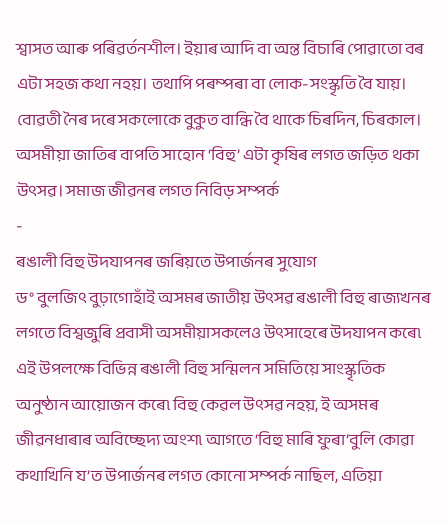শ্বাসত আৰু পৰিৱৰ্তনশীল। ইয়াৰ আদি বা অন্ত বিচাৰি পোৱাতো বৰ এটা সহজ কথা নহয়। তথাপি পৰম্পৰা বা লোক-সংস্কৃতি বৈ যায়। বোৱতী নৈৰ দৰে সকলোকে বুকুত বান্ধি বৈ থাকে চিৰদিন, চিৰকাল। অসমীয়া জাতিৰ বাপতি সাহোন ‘বিহু’ এটা কৃষিৰ লগত জড়িত থকা উৎসৱ। সমাজ জীৱনৰ লগত নিবিড় সম্পৰ্ক
-
ৰঙালী বিহু উদযাপনৰ জৰিয়তে উপাৰ্জনৰ সুযোগ
ড° বুলজিৎ বুঢ়াগোহাঁই অসমৰ জাতীয় উৎসৱ ৰঙালী বিহু ৰাজ্যখনৰ লগতে বিশ্বজুৰি প্ৰবাসী অসমীয়াসকলেও উৎসাহেৰে উদযাপন কৰে৷ এই উপলক্ষে বিভিন্ন ৰঙালী বিহু সন্মিলন সমিতিয়ে সাংস্কৃতিক অনুষ্ঠান আয়োজন কৰে৷ বিহু কেৱল উৎসৱ নহয়, ই অসমৰ জীৱনধাৰাৰ অবিচ্ছেদ্য অংশ৷ আগতে ‘বিহু মাৰি ফুৰা’বুলি কোৱা কথাখিনি য’ত উপাৰ্জনৰ লগত কোনো সম্পৰ্ক নাছিল, এতিয়া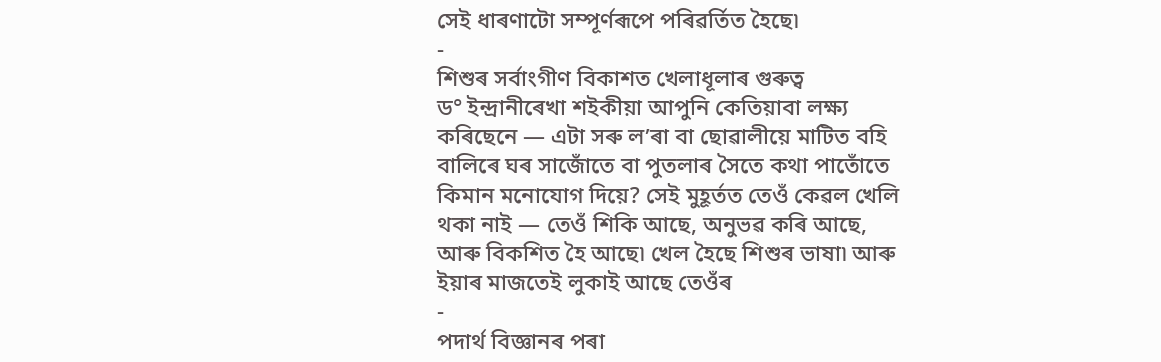সেই ধাৰণাটো সম্পূৰ্ণৰূপে পৰিৱৰ্তিত হৈছে৷
-
শিশুৰ সৰ্বাংগীণ বিকাশত খেলাধূলাৰ গুৰুত্ব
ড° ইন্দ্ৰানীৰেখা শইকীয়া আপুনি কেতিয়াবা লক্ষ্য কৰিছেনে — এটা সৰু ল’ৰা বা ছোৱালীয়ে মাটিত বহি বালিৰে ঘৰ সাজোঁতে বা পুতলাৰ সৈতে কথা পাতোঁতে কিমান মনোযোগ দিয়ে? সেই মুহূৰ্তত তেওঁ কেৱল খেলি থকা নাই — তেওঁ শিকি আছে, অনুভৱ কৰি আছে, আৰু বিকশিত হৈ আছে৷ খেল হৈছে শিশুৰ ভাষা৷ আৰু ইয়াৰ মাজতেই লুকাই আছে তেওঁৰ
-
পদাৰ্থ বিজ্ঞানৰ পৰা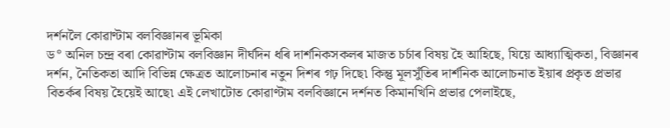দৰ্শনলৈ কোৱাণ্টাম বলবিজ্ঞানৰ ভূমিকা
ড° অনিল চন্দ্ৰ বৰা কোৱাণ্টাম বলবিজ্ঞান দীৰ্ঘদিন ধৰি দাৰ্শনিকসকলৰ মাজত চৰ্চাৰ বিষয় হৈ আহিছে, যিয়ে আধ্যাত্মিকতা, বিজ্ঞানৰ দৰ্শন, নৈতিকতা আদি বিভিন্ন ক্ষেত্ৰত আলোচনাৰ নতুন দিশৰ গঢ় দিছে৷ কিন্তু মূলসুঁতিৰ দাৰ্শনিক আলোচনাত ইয়াৰ প্ৰকৃত প্ৰভাৱ বিতৰ্কৰ বিষয় হৈয়েই আছে৷ এই লেখাটোত কোৱাণ্টাম বলবিজ্ঞানে দৰ্শনত কিমানখিনি প্ৰভাৱ পেলাইছে,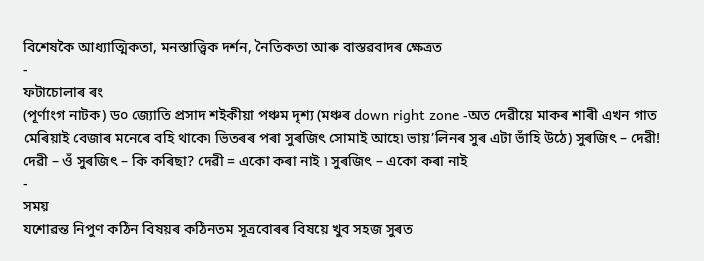বিশেষকৈ আধ্যাত্মিকতা, মনস্তাত্ত্বিক দৰ্শন, নৈতিকতা আৰু বাস্তৱবাদৰ ক্ষেত্ৰত
-
ফটাচোলাৰ ৰং
(পূৰ্ণাংগ নাটক) ড০ জ্যোতি প্ৰসাদ শইকীয়া পঞ্চম দৃশ্য (মঞ্চৰ down right zone -অত দেৱীয়ে মাকৰ শাৰী এখন গাত মেৰিয়াই বেজাৰ মনেৰে বহি থাকে৷ ভিতৰৰ পৰা সুৰজিৎ সোমাই আহে৷ ভায়’লিনৰ সুৰ এটা ভাঁহি উঠে) সুৰজিৎ – দেৱী! দেৱী – ওঁ সুৰজিৎ – কি কৰিছা? দেৱী = একো কৰা নাই ৷ সুৰজিৎ – একো কৰা নাই
-
সময়
যশোৱন্ত নিপুণ কঠিন বিষয়ৰ কঠিনতম সূত্ৰবোৰৰ বিষয়ে খুব সহজ সুৰত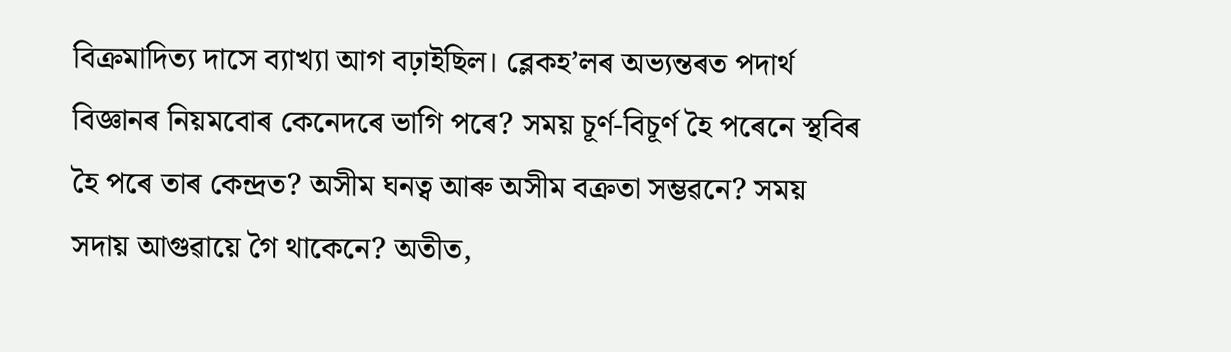বিক্ৰমাদিত্য দাসে ব্যাখ্যা আগ বঢ়াইছিল। ব্লেকহ’লৰ অভ্যন্তৰত পদাৰ্থ বিজ্ঞানৰ নিয়মবোৰ কেনেদৰে ভাগি পৰে? সময় চূৰ্ণ-বিচূৰ্ণ হৈ পৰেনে স্থবিৰ হৈ পৰে তাৰ কেন্দ্ৰত? অসীম ঘনত্ব আৰু অসীম বক্ৰতা সম্ভৱনে? সময় সদায় আগুৱায়ে গৈ থাকেনে? অতীত,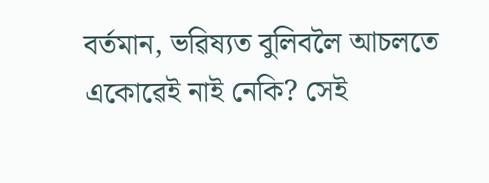বৰ্তমান, ভৱিষ্যত বুলিবলৈ আচলতে একোৱেই নাই নেকি? সেই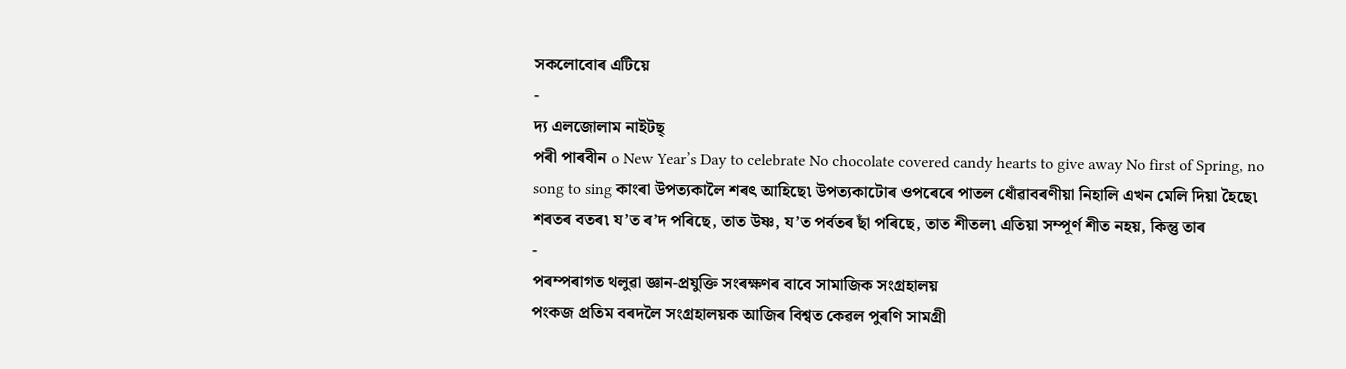সকলোবোৰ এটিয়ে
-
দ্য এলজোলাম নাইটছ্
পৰী পাৰবীন o New Year’s Day to celebrate No chocolate covered candy hearts to give away No first of Spring, no song to sing কাংৰা উপত্যকালৈ শৰৎ আহিছে৷ উপত্যকাটোৰ ওপৰেৰে পাতল ধোঁৱাবৰণীয়া নিহালি এখন মেলি দিয়া হৈছে৷ শৰতৰ বতৰ৷ য’ত ৰ’দ পৰিছে, তাত উষ্ণ, য’ত পৰ্বতৰ ছাঁ পৰিছে, তাত শীতল৷ এতিয়া সম্পূৰ্ণ শীত নহয়, কিন্তু তাৰ
-
পৰম্পৰাগত থলুৱা জ্ঞান-প্ৰযুক্তি সংৰক্ষণৰ বাবে সামাজিক সংগ্ৰহালয়
পংকজ প্ৰতিম বৰদলৈ সংগ্ৰহালয়ক আজিৰ বিশ্বত কেৱল পুৰণি সামগ্ৰী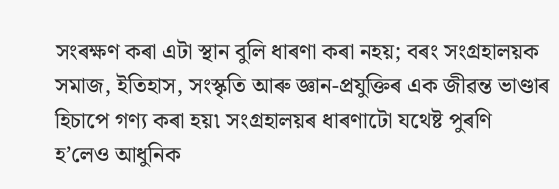সংৰক্ষণ কৰা এটা স্থান বুলি ধাৰণা কৰা নহয়; বৰং সংগ্ৰহালয়ক সমাজ, ইতিহাস, সংস্কৃতি আৰু জ্ঞান-প্ৰযুক্তিৰ এক জীৱন্ত ভাণ্ডাৰ হিচাপে গণ্য কৰা হয়৷ সংগ্ৰহালয়ৰ ধাৰণাটো যথেষ্ট পুৰণি হ’লেও আধুনিক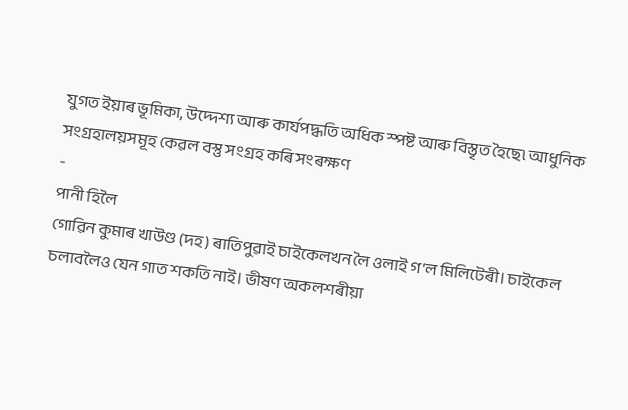যুগত ইয়াৰ ভূমিকা, উদ্দেশ্য আৰু কাৰ্যপদ্ধতি অধিক স্পষ্ট আৰু বিস্তৃত হৈছে৷ আধুনিক সংগ্ৰহালয়সমূহ কেৱল বস্তু সংগ্ৰহ কৰি সংৰক্ষণ
-
পানী হিলৈ
গোৱিন কুমাৰ খাউণ্ড (দহ) ৰাতিপুৱাই চাইকেলখন লৈ ওলাই গ‘ল মিলিটেৰী। চাইকেল চলাবলৈও যেন গাত শকতি নাই। ভীষণ অকলশৰীয়া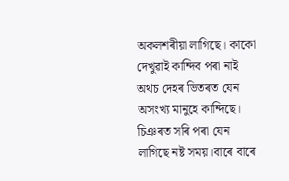অকলশৰীয়া লাগিছে। কাকো দেখুৱাই কান্দিব পৰা নাই অথচ দেহৰ ভিতৰত যেন অসংখ্য মানুহে কান্দিছে। চিঞৰত সৰি পৰা যেন লাগিছে নষ্ট সময়।বাৰে বাৰে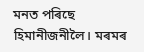মনত পৰিছে হিমানীজনীলৈ। মৰমৰ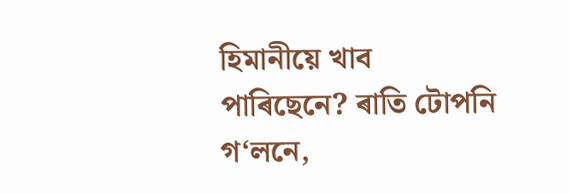হিমানীয়ে খাব পাৰিছেনে? ৰাতি টোপনি গ‘লনে,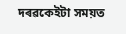দৰৱকেইটা সময়ত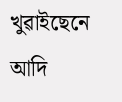খুৱাইছেনে আদি